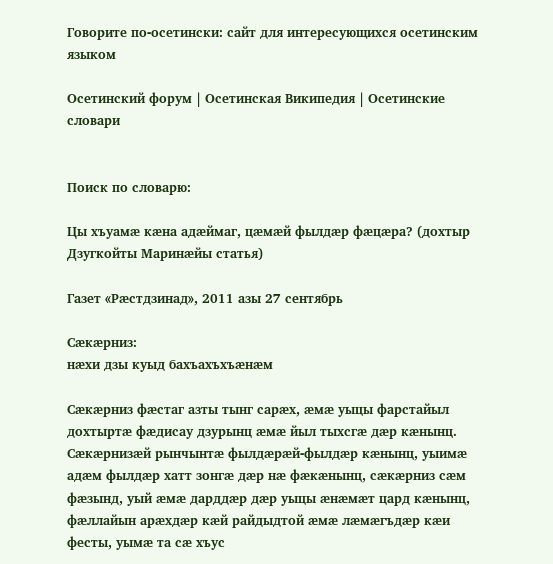Говорите по-осетински: сайт для интересующихся осетинским языком

Осетинский форум | Осетинская Википедия | Осетинские словари


Поиск по словарю:

Цы хъуамæ кæна адæймаг, цæмæй фылдæр фæцæра? (дохтыр Дзугкойты Маринæйы статья)

Газет «Рæстдзинад», 2011 азы 27 сентябрь

Сæкæрниз:
нæхи дзы куыд бахъахъхъæнæм

Сæкæрниз фæстаг азты тынг сарæх, æмæ уыцы фарстайыл дохтыртæ фæдисау дзурынц æмæ йыл тыхсгæ дæр кæнынц. Сæкæрнизæй рынчынтæ фылдæрæй-фылдæр кæнынц, уыимæ адæм фылдæр хатт зонгæ дæр нæ фæкæнынц, сæкæрниз сæм фæзынд, уый æмæ дарддæр дæр уыцы æнæмæт цард кæнынц, фæллайын арæхдæр кæй райдыдтой æмæ лæмæгъдæр кæи фесты, уымæ та сæ хъус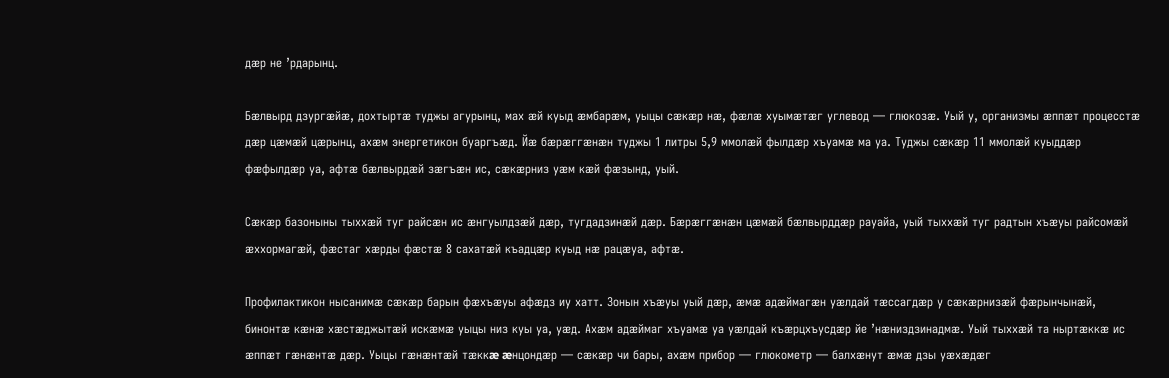дæр не ’рдарынц.

Бæлвырд дзургæйæ, дохтыртæ туджы агурынц, мах æй куыд æмбарæм, уыцы сæкæр нæ, фæлæ хуымæтæг углевод — глюкозæ. Уый у, организмы æппæт процесстæ дæр цæмæй цæрынц, ахæм энергетикон буаргъæд. Йæ бæрæггæнæн туджы 1 литры 5,9 ммолæй фылдæр хъуамæ ма уа. Туджы сæкæр 11 ммолæй куыддæр фæфылдæр уа, афтæ бæлвырдæй зæгъæн ис, сæкæрниз уæм кæй фæзынд, уый.

Сæкæр базоныны тыххæй туг райсæн ис æнгуылдзæй дæр, тугдадзинæй дæр. Бæрæггæнæн цæмæй бæлвырддæр рауайа, уый тыххæй туг радтын хъæуы райсомæй æххормагæй, фæстаг хæрды фæстæ 8 сахатæй къадцæр куыд нæ рацæуа, афтæ.

Профилактикон нысанимæ сæкæр барын фæхъæуы афæдз иу хатт. Зонын хъæуы уый дæр, æмæ адæймагæн уæлдай тæссагдæр у сæкæрнизæй фæрынчынæй, бинонтæ кæнæ хæстæджытæй искæмæ уыцы низ куы уа, уæд. Ахæм адæймаг хъуамæ уа уæлдай къæрцхъусдæр йе ’нæниздзинадмæ. Уый тыххæй та ныртæккæ ис æппæт гæнæнтæ дæр. Уыцы гæнæнтæй тæккæ æнцондæр — сæкæр чи бары, ахæм прибор — глюкометр — балхæнут æмæ дзы уæхæдæг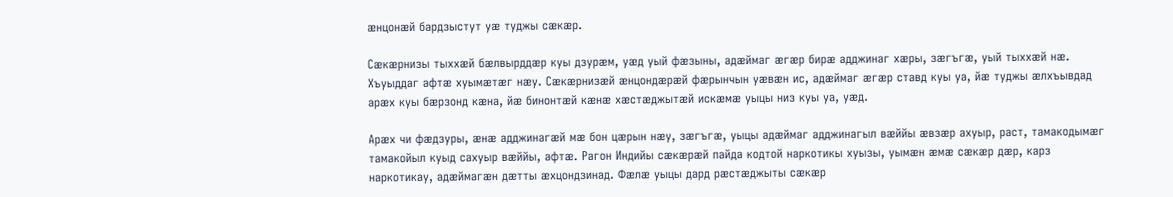æнцонæй бардзыстут уæ туджы сæкæр.

Сæкæрнизы тыххæй бæлвырддæр куы дзурæм, уæд уый фæзыны, адæймаг æгæр бирæ адджинаг хæры, зæгъгæ, уый тыххæй нæ. Хъуыддаг афтæ хуымæтæг нæу. Сæкæрнизæй æнцондæрæй фæрынчын уæвæн ис, адæймаг æгæр ставд куы уа, йæ туджы æлхъывдад арæх куы бæрзонд кæна, йæ бинонтæй кæнæ хæстæджытæй искæмæ уыцы низ куы уа, уæд.

Арæх чи фæдзуры, æнæ адджинагæй мæ бон цæрын нæу, зæгъгæ, уыцы адæймаг адджинагыл вæййы æвзæр ахуыр, раст, тамакодымæг тамакойыл куыд сахуыр вæййы, афтæ. Рагон Индийы сæкæрæй пайда кодтой наркотикы хуызы, уымæн æмæ сæкæр дæр, карз наркотикау, адæймагæн дæтты æхцондзинад. Фæлæ уыцы дард рæстæджыты сæкæр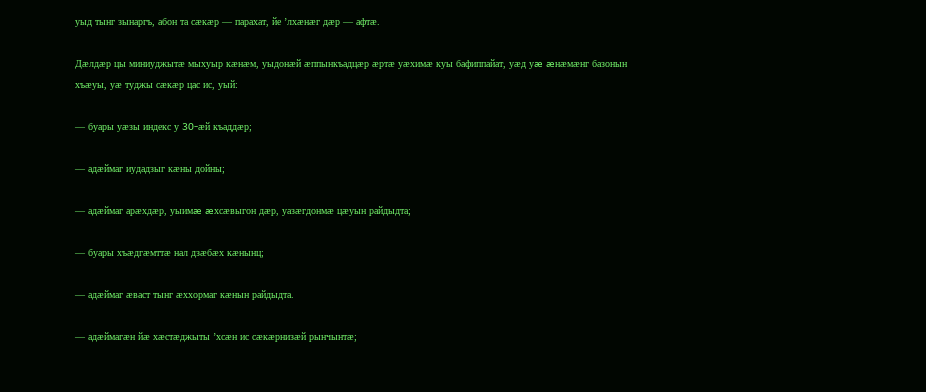уыд тынг зынаргъ, абон та сæкæр — парахат, йе ’лхæнæг дæр — афтæ.

Дæлдæр цы миниуджытæ мыхуыр кæнæм, уыдонæй æппынкъадцæр æртæ уæхимæ куы бафиппайат, уæд уæ æнæмæнг базонын хъæуы, уæ туджы сæкæр цас ис, уый:

— буары уæзы индекс у 30-æй къаддæр;

— адæймаг иудадзыг кæны дойны;

— адæймаг арæхдæр, уыимæ æхсæвыгон дæр, уазæгдонмæ цæуын райдыдта;

— буары хъæдгæмттæ нал дзæбæх кæнынц;

— адæймаг æваст тынг æххормаг кæнын райдыдта.

— адæймагæн йæ хæстæджыты ’хсæн ис сæкæрнизæй рынчынтæ;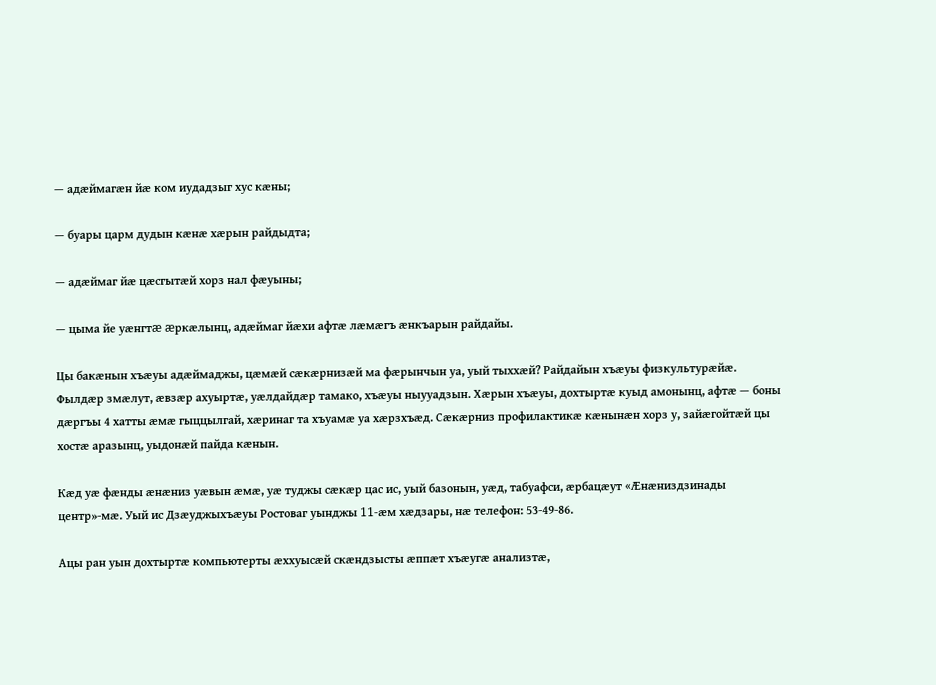— адæймагæн йæ ком иудадзыг хус кæны;

— буары царм дудын кæнæ хæрын райдыдта;

— адæймаг йæ цæсгытæй хорз нал фæуыны;

— цыма йе уæнгтæ æркæлынц, адæймаг йæхи афтæ лæмæгъ æнкъарын райдайы.

Цы бакæнын хъæуы адæймаджы, цæмæй сæкæрнизæй ма фæрынчын уа, уый тыххæй? Райдайын хъæуы физкультурæйæ. Фылдæр змæлут, æвзæр ахуыртæ, уæлдайдæр тамако, хъæуы ныууадзын. Хæрын хъæуы, дохтыртæ куыд амонынц, афтæ — боны дæргъы 4 хатты æмæ гыццылгай, хæринаг та хъуамæ уа хæрзхъæд. Сæкæрниз профилактикæ кæнынæн хорз у, зайæгойтæй цы хостæ аразынц, уыдонæй пайда кæнын.

Кæд уæ фæнды æнæниз уæвын æмæ, уæ туджы сæкæр цас ис, уый базонын, уæд, табуафси, æрбацæут «Æнæниздзинады центр»-мæ. Уый ис Дзæуджыхъæуы Ростоваг уынджы 11-æм хæдзары, нæ телефон: 53-49-86.

Ацы ран уын дохтыртæ компьютерты æххуысæй скæндзысты æппæт хъæугæ анализтæ,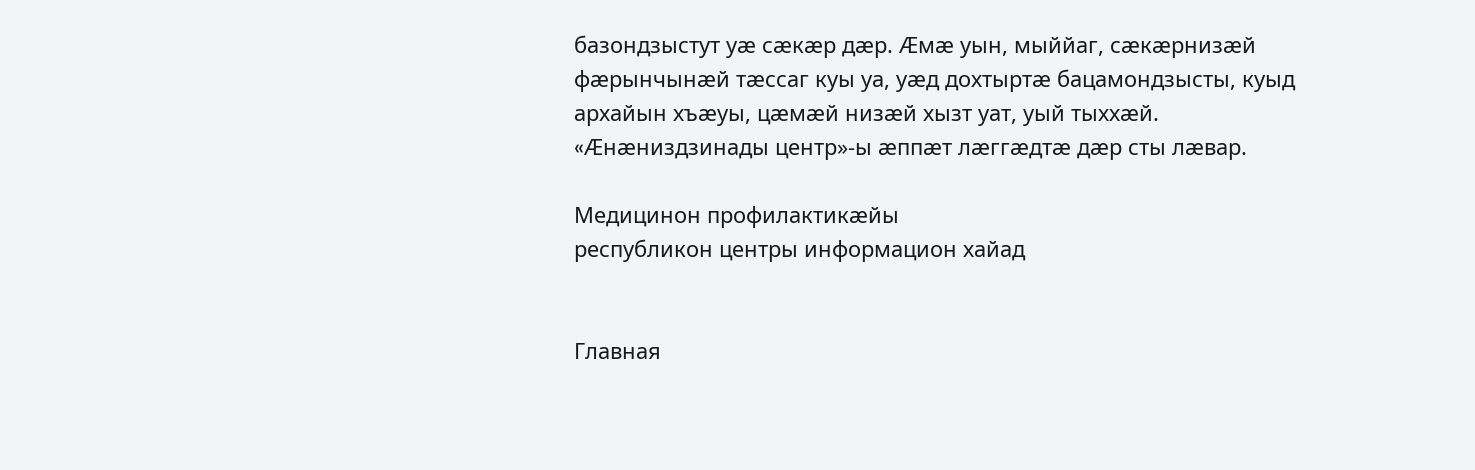базондзыстут уæ сæкæр дæр. Æмæ уын, мыййаг, сæкæрнизæй фæрынчынæй тæссаг куы уа, уæд дохтыртæ бацамондзысты, куыд архайын хъæуы, цæмæй низæй хызт уат, уый тыххæй. «Æнæниздзинады центр»-ы æппæт лæггæдтæ дæр сты лæвар.

Медицинон профилактикæйы
республикон центры информацион хайад


Главная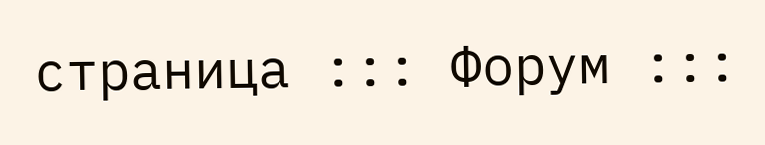страница ::: Форум :::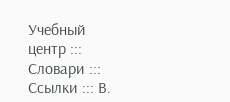Учебный центр ::: Словари ::: Ссылки ::: В.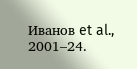Иванов et al., 2001–24.